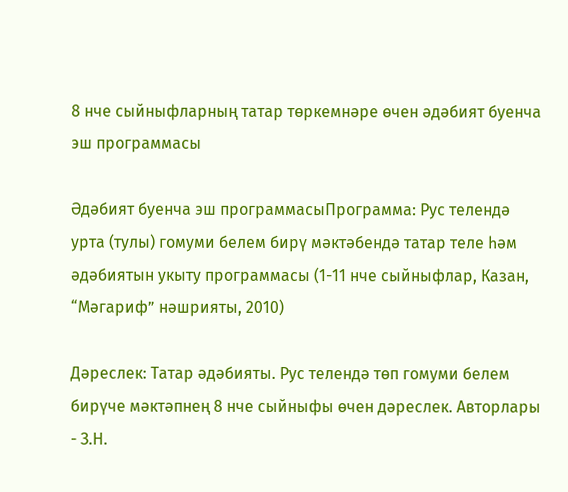8 нче сыйныфларның татар төркемнәре өчен әдәбият буенча эш программасы

Әдәбият буенча эш программасыПрограмма: Рус телендә урта (тулы) гомуми белем бирү мәктәбендә татар теле һәм әдәбиятын укыту программасы (1-11 нче сыйныфлар, Казан, “Мәгариф” нәшрияты, 2010)

Дәреслек: Татар әдәбияты. Рус телендә төп гомуми белем бирүче мәктәпнең 8 нче сыйныфы өчен дәреслек. Авторлары - З.Н.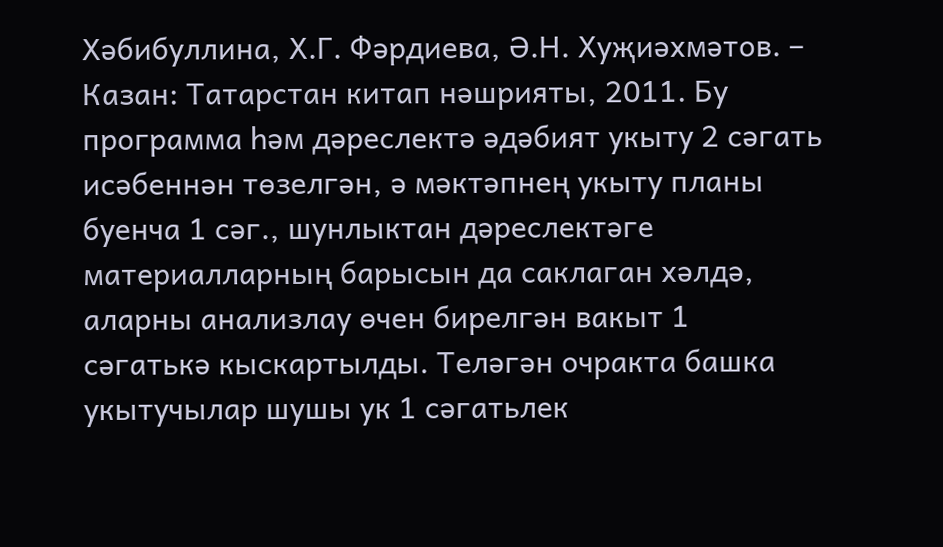Хәбибуллина, Х.Г. Фәрдиева, Ә.Н. Хуҗиәхмәтов. – Казан: Татарстан китап нәшрияты, 2011. Бу программа һәм дәреслектә әдәбият укыту 2 сәгать исәбеннән төзелгән, ә мәктәпнең укыту планы буенча 1 сәг., шунлыктан дәреслектәге материалларның барысын да саклаган хәлдә, аларны анализлау өчен бирелгән вакыт 1 сәгатькә кыскартылды. Теләгән очракта башка укытучылар шушы ук 1 сәгатьлек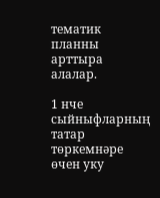тематик планны арттыра алалар.

1 нче сыйныфларның татар төркемнәре өчен уку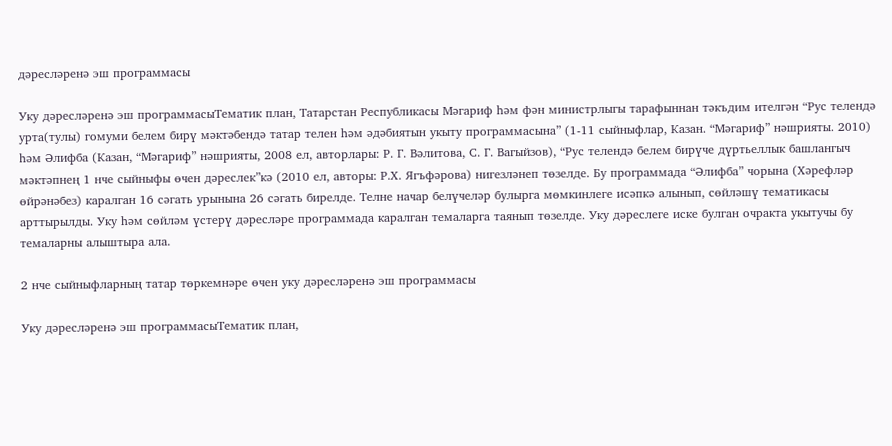дәресләренә эш программасы

Уку дәресләренә эш программасыТематик план, Татарстан Республикасы Мәгариф һәм фән министрлыгы тарафыннан тәкъдим ителгән “Рус телендә урта(тулы) гомуми белем бирү мәктәбендә татар телен һәм әдәбиятын укыту программасына” (1-11 сыйныфлар, Казан. “Мәгариф” нәшрияты. 2010) һәм Әлифба (Казан, “Мәгариф” нәшрияты, 2008 ел, авторлары: Р. Г. Вәлитова, С. Г. Вагыйзов), “Рус телендә белем бирүче дүртьеллык башлангыч мәктәпнең 1 нче сыйныфы өчен дәреслек”кә (2010 ел, авторы: Р.Х. Ягъфәрова) нигезләнеп төзелде. Бу программада “Әлифба” чорына (Хәрефләр өйрәнәбез) каралган 16 сәгать урынына 26 сәгать бирелде. Телне начар белүчеләр булырга мөмкинлеге исәпкә алынып, сөйләшү тематикасы арттырылды. Уку һәм сөйләм үстерү дәресләре программада каралган темаларга таянып төзелде. Уку дәреслеге иске булган очракта укытучы бу темаларны алыштыра ала.

2 нче сыйныфларның татар төркемнәре өчен уку дәресләренә эш программасы

Уку дәресләренә эш программасыТематик план,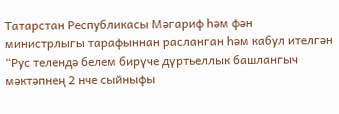Татарстан Республикасы Мәгариф һәм фән министрлыгы тарафыннан расланган һәм кабул ителгән “Рус телендә белем бирүче дүртьеллык башлангыч мәктәпнең 2 нче сыйныфы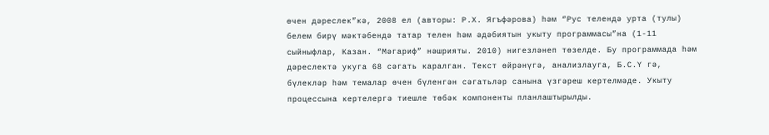өчен дәреслек”кә, 2008 ел (авторы: Р.Х. Ягъфәрова) һәм “Рус телендә урта (тулы) белем бирү мәктәбендә татар телен һәм әдәбиятын укыту программасы”на (1-11 сыйныфлар, Казан. “Мәгариф” нәшрияты. 2010) нигезләнеп төзелде. Бу программада һәм дәреслектә укуга 68 сәгать каралган. Текст өйрәнүгә, анализлауга, Б.С.Ү гә, бүлекләр һәм темалар өчен бүленгән сәгатьләр санына үзгәреш кертелмәде. Укыту процессына кертелергә тиешле төбәк компоненты планлаштырылды.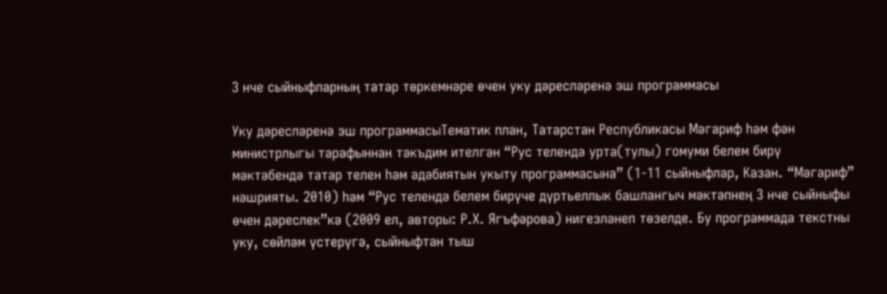3 нче сыйныфларның татар төркемнәре өчен уку дәресләренә эш программасы

Уку дәресләренә эш программасыТематик план, Татарстан Республикасы Мәгариф һәм фән министрлыгы тарафыннан тәкъдим ителгән “Рус телендә урта(тулы) гомуми белем бирү мәктәбендә татар телен һәм әдәбиятын укыту программасына” (1-11 сыйныфлар, Казан. “Мәгариф” нәшрияты. 2010) һәм “Рус телендә белем бирүче дүртьеллык башлангыч мәктәпнең 3 нче сыйныфы өчен дәреслек”кә (2009 ел, авторы: Р.Х. Ягъфәрова) нигезләнеп төзелде. Бу программада текстны уку, сөйләм үстерүгә, сыйныфтан тыш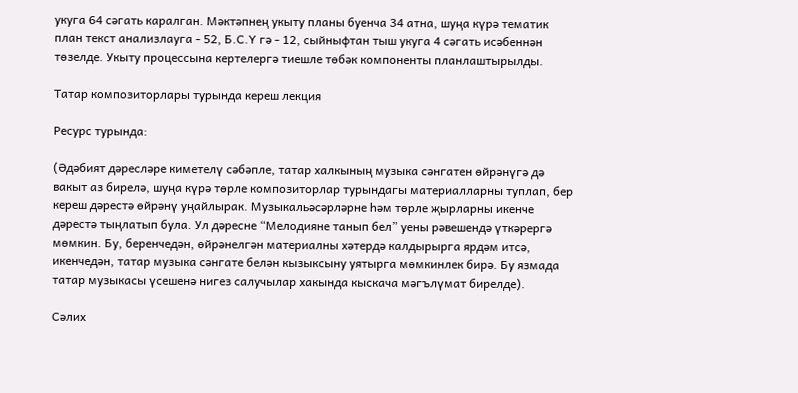укуга 64 сәгать каралган. Мәктәпнең укыту планы буенча 34 атна, шуңа күрә тематик план текст анализлауга - 52, Б.С.Ү гә - 12, сыйныфтан тыш укуга 4 сәгать исәбеннән төзелде. Укыту процессына кертелергә тиешле төбәк компоненты планлаштырылды.

Татар композиторлары турында кереш лекция

Ресурс турында:

(Әдәбият дәресләре киметелү сәбәпле, татар халкының музыка сәнгатен өйрәнүгә дә вакыт аз бирелә, шуңа күрә төрле композиторлар турындагы материалларны туплап, бер кереш дәрестә өйрәнү уңайлырак. Музыкальәсәрләрне һәм төрле җырларны икенче дәрестә тыңлатып була. Ул дәресне “Мелодияне танып бел” уены рәвешендә үткәрергә мөмкин. Бу, беренчедән, өйрәнелгән материалны хәтердә калдырырга ярдәм итсә, икенчедән, татар музыка сәнгате белән кызыксыну уятырга мөмкинлек бирә. Бу язмада татар музыкасы үсешенә нигез салучылар хакында кыскача мәгълүмат бирелде).

Сәлих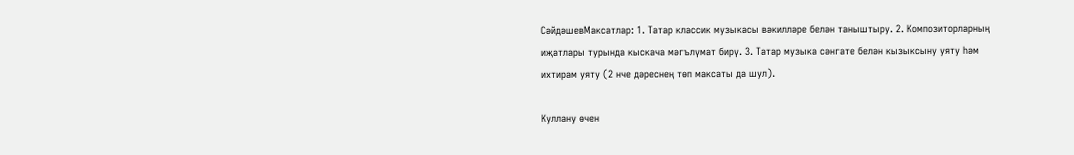СәйдәшевМаксатлар: 1. Татар классик музыкасы вәкилләре белән таныштыру. 2. Композиторларның иҗатлары турында кыскача мәгълүмат бирү. 3. Татар музыка сәнгате белән кызыксыну уяту һәм ихтирам уяту (2 нче дәреснең төп максаты да шул).

Куллану өчен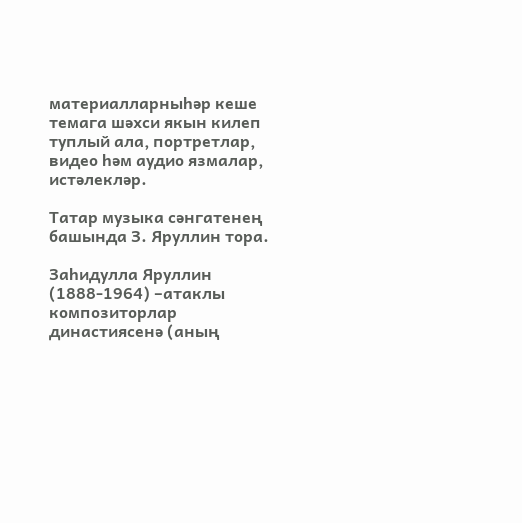материалларныһәр кеше темага шәхси якын килеп туплый ала, портретлар, видео һәм аудио язмалар, истәлекләр.

Татар музыка сәнгатенең башында З. Яруллин тора.

Заһидулла Яруллин (1888-1964) –атаклы композиторлар династиясенә (аның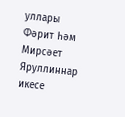уллары Фәрит һәм Мирсәет Яруллиннар икесе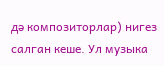дә композиторлар) нигез салган кеше. Ул музыка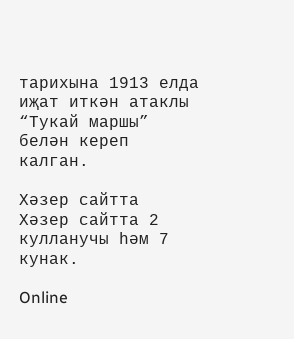тарихына 1913 елда иҗат иткән атаклы “Тукай маршы” белән кереп калган.

Хәзер сайтта
Хәзер сайтта 2 кулланучы һәм 7 кунак.

Online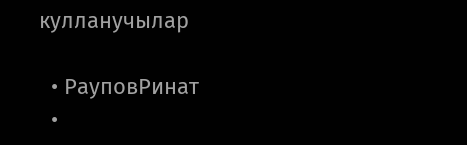кулланучылар

  • РауповРинат
  •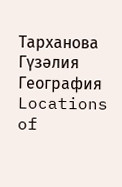Тарханова Гүзәлия
География
Locations of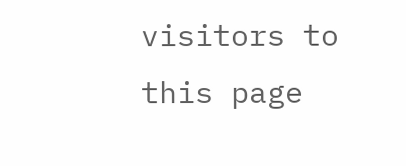visitors to this page